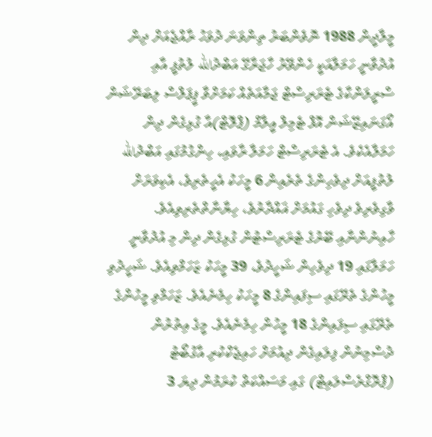މީލާދީން 1988 ނޮވެންބަރު ތިންވަނަ ދުވަހު ރާއްޖެއަށް ދިން އުދުވާނީ ހަމަލާއަކީ ހެންވޭރު ހާޖަރާގޭ އަބްދުالله ލުތުފީ އާއި ސްރީލަންކާގެ ޓެރަރިސްޓް ޖަމާއަތެއް ކަމަށްވާ ޕީޕަލްސް ލިބަރޭޝަން އޯގަނައިޒޭޝަން އޮފް ޓެމިލް އީލާމް (ޕްލޮޓް)އާ ގުޅިގެން ދިން ހަމަލާއެކެވެ. އެ ޓެރަރިސްޓް ހަމަލާ ރާވައި، ހިންގުމުގައި އަބްދުالله ލުތުފީއަށް ދިވެހިންގެ ތެރެއިން 6 މީހަކު އެހީތެރިވެ، އެކިވަރަށް ވާގިވެރިވެ ދިވެހި ގައުމަށް ޣައްދާރުވެ، ހިޔާނާތްތެރިވިއެވެ. ހާއިނުންނާއި ބޭރުގެ ޓެރަރިސްޓުން ގުޅިގެން ދިން މި އުދުވާނީ ހަމަލާގައި 19 ދިވެހިން ޝަހީދުވެ، 39 މީހަކު ޒަހަމްވިއެވެ. ޝަހީދުވި މީހުންގެ ތެރޭގައި ސިފައިންގެ 8 މީހަކު ހިމެނެއެވެ. ޒަހަމްވި މީހުންގެ ތެރޭގައި ސިފައިންގެ 18 މީހުން ހިމެނެއެވެ. މީގެ އިތުރުން ދުސްމިނުން ފިލައިގެން ދިއުމަށް ހައިޖެކްކުރި އާގުބޯޓު (ޕްރޮގްރެސްލައިޓް) ގައި މަސައްކަތް ކުރަމުން ދިޔަ 3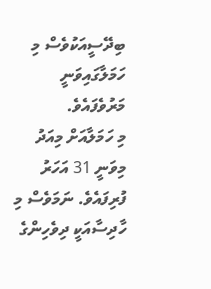ބިދޭސީއަކުވެސް މި ހަމަލާގައިވަނީ މަރުވެފައެވެ.
މި ހަމަލާއަށް މިއަދު މިވަނީ 31 އަހަރު ފުރިފައެވެ. ނަމަވެސް މި ހާދިސާއަކީ ދިވެހިންގެ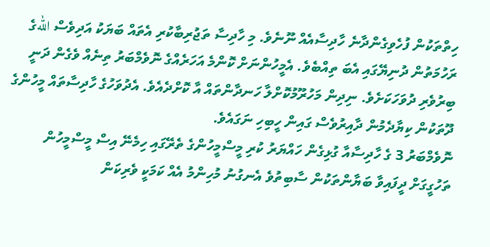ހިތްތަކުން ފުހެވިގެންދާނެ ހާދިސާއެއް ނޫނެވެ. މި ހާދިސާ ތަޖުރިބާކުރި އެތައް ބަޔަކު އަދިވެސް اللهގެ ރަހުމަތުން ދުނިޔޭގައި އެބަ ތިއްބެވެ. އެމީހުންނަށް ކޮންމެ އަހަރެއްގެ ނޮވެމްބަރު ތިނެއް ވެގެން ދަނީ ބިރުވެރި ދުވަހަކަށެވެ. ނިދިން މަހުރޫމުކޮށްލާ ހަނދާންތައް އާ ކޮށްދެއެވެ. އެދުވަހުގެ ހާދިސާތައް މީހުންގެ ދޫތަކުން ކިޔާދެމުން ދާއިރުވެސް ގައިން ހީބިހި ނަގައެވެ.
ނޮވެމްބަރު 3 ގެ ހާދިސާއާ ގުޅިގެން ހައްޔަރު ކުރި މީސްމީހުންގެ ތެރޭގައި ހިމެނޭ އިސް މީސްމީހުން ތަހުގީގަށް ދީފައިވާ ބަޔާންތަކުން ސާބިތުވެ އެނގުނު މުހިންމު އެއް ކަމަކީ ވެރިކަން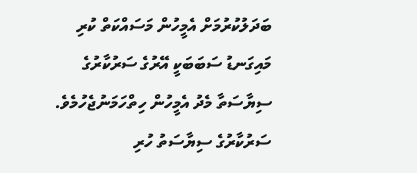ބަދަލުކުރުމަށް އެމީހުން މަސައްކަތް ކުރި މައިގަނޑު ސަބަބަކީ އޭރުގެ ސަރުކާރުގެ ސިޔާސަތާ މެދު އެމީހުން ހިތްހަމަނުޖެހުމެވެ. ސަރުކާރުގެ ސިޔާސަތު ހުރި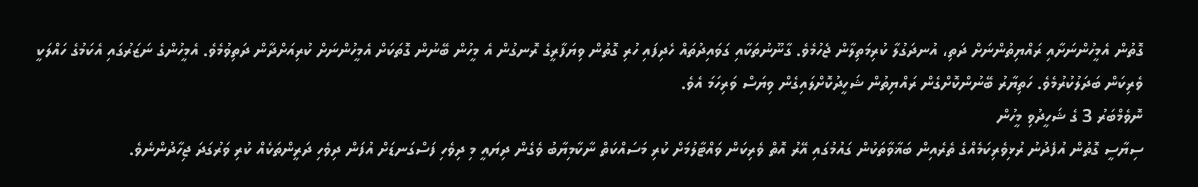ގޮތުން އެމީހުންނަށާއި ރައްޔިތުންނަށް ދަތި، އުނދަގުލާ ކުރިމަތިލާން ޖެހުމެވެ. ގާނޫނުތަކާއި ގަވައިދުތައް ހެދިފައި ހުރި ގޮތުން ވިޔަފާރީގެ ރޮނގުން އެ މީހުން ބޭނުން ގޮތަކަށް އެމީހުންނަށް ކުރިއަށްދާން ދަތިވުމެވެ. އެމީހުންގެ ނަޒަރުގައި އެކަމުގެ ހައްލަކީ ވެރިކަން ބަދަލުކުރުމެވެ. ހަތިޔާރު ބޭނުންކޮށްގެން ރައްޔިތުން ޝަހީދުކޮށްލައިގެން ވިޔަސް ވަރިހަމަ އެވެ.
ނޮވެމްބަރު 3 ގެ ޝަހީދުވި މީހުން
ސިޔާސީ ގޮތުން އުފެދުނު ރުޅިވެރިކަމެއްގެ ތެރެއިން ބަޣާވާތަކުން ގައުމުގައި އޭރު އޮތް ވެރިކަން ވައްޓާލުމަށް ކުރި މަސައްކަތް ނާކާމިޔާބު ވެގެން ދިޔައީ މި ދިވެހި ފަސްގަނޑަށް އުފަން ދިވެހި ދަރީންތަކެއް ކުރި ވަރުގަދަ ޖިހާދުންނެވެ.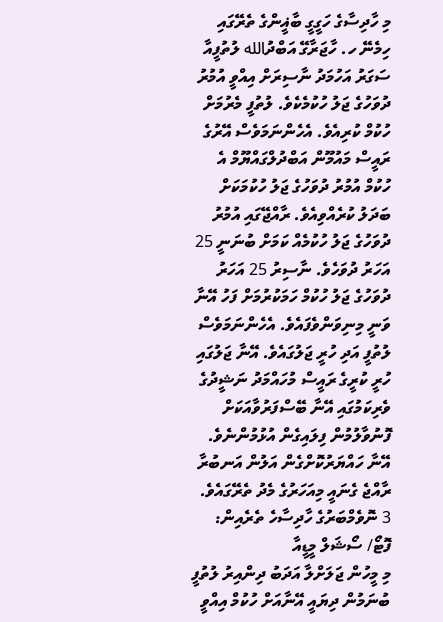މި ހާދިސާގެ ހަގީގީ ބާޣީންގެ ތެރޭގައި ހިމެނޭ ހ. ހާޖަރާގޭ އަބްދުالله ލުތުފީއާ ސަގަރު އަހުމަދު ނާސިރަށް އިއްވީ އުމުރު ދުވަހުގެ ޖަލު ހުކުމެކެވެ. ލުތުފީ މެރުމަށް ހުކުމް ކުރިއެވެ. އެހެންނަމަވެސް އޭރުގެ ރައީސް މައުމޫން އަބްދުލްގައްޔޫމް އެ ހުކުމް އުމުރު ދުވަހުގެ ޖަލު ހުކުމަކަށް ބަދަލު ކުރެއްވިއެވެ. ރާއްޖޭގައި އުމުރު ދުވަހުގެ ޖަލު ހުކުމެއް ކަމަށް ބުނަނީ 25 އަހަރު ދުވަހެވެ. ނާސިރު 25 އަހަރު ދުވަހުގެ ޖަލު ހުކުމް ހަމަކުރުމަށް ފަހު އޭނާ ވަނީ މިނިވަންވެފައެވެ. އެހެންނަމަވެސް ލުތުފީ އަދި ހުރީ ޖަލުގައެވެ. އޭނާ ޖަލުގައި ހުރީ ކުރީގެ ރައީސް މުހައްމަދު ނަޝީދުގެ ވެރިކަމުގައި އޭނާ ބޭސްފަރުވާއަކަށް ފޮނުވާލުމުން ފިލައިގެން އުޅުމުންނެވެ. އޭނާ ހައްޔަރުކޮށްގެން އަލުން އަނބުރާ ރާއްޖެ ގެނައީ މިއަހަރުގެ މެދު ތެރޭގައެވެ.
3 ނޮވެމްބަރުގެ ހާދިސާހެ ތެރެއިން: ފޮޓޯ/ ސޯޝަލް މީޑީއާ
މި މީހުން ޖަލަށްލާ އަދަބު ދިންއިރު ލުތުފީ ބުނަމުން ދިޔައީ އޭނާއަށް ހުކުމް އިއްވީ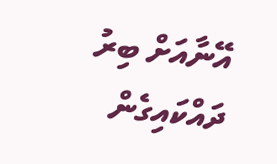އޭނާއަށް ބިރު ދައްކައިގެން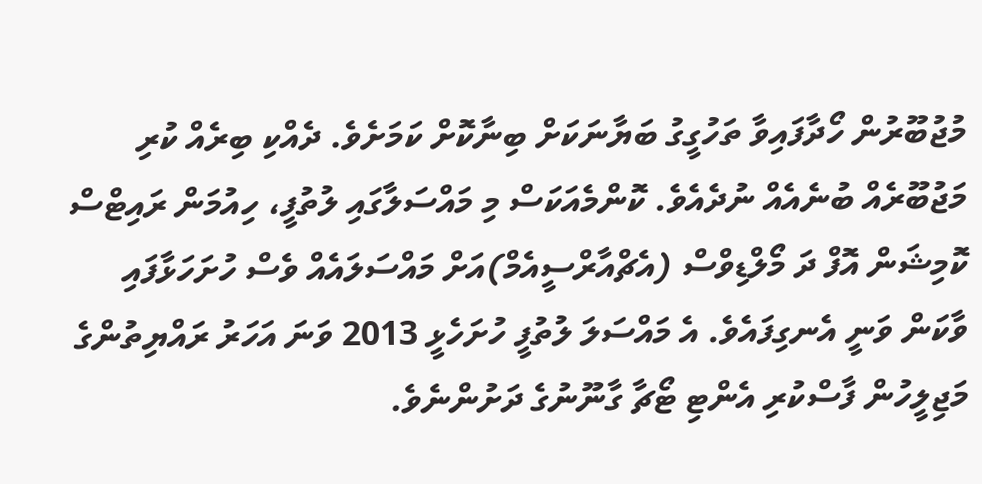މުޖުބޫރުން ހޯދާފައިވާ ތަހުގީގު ބަޔާނަކަށް ބިނާކޮށް ކަމަށެވެ. ދެއްކި ބިރެއް ކުރި މަޖުބޫރެއް ބުނެއެއް ނުދެއެވެ. ކޮންމެއަކަސް މި މައްސަލާގައި ލުތުފީ، ހިއުމަން ރައިޓްސް ކޮމިޝަން އޮފް ދަ މޯލްޑިވްސް (އެޗްއާރްސީއެމް)އަށް މައްސަލައެއް ވެސް ހުށަހަޅާފައި ވާކަން ވަނީ އެނގިފައެވެ. އެ މައްސަލަ ލުތުފީ ހުށަހެޅީ 2013 ވަނަ އަހަރު ރައްޔިތުންގެ މަޖިލީހުން ފާސްކުރި އެންޓި ޓޯޗާ ގާނޫނުގެ ދަށުންނެވެ.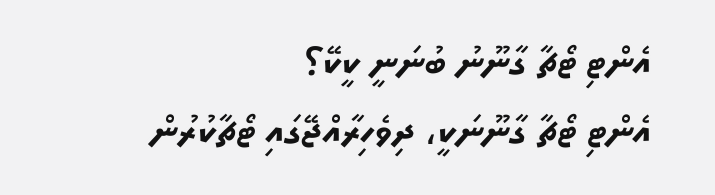އެންޓި ޓޯޗާ ގާނޫނު ބުނަނީ ކީކޭ؟
އެންޓި ޓޯޗާ ގާނޫނަކީ، ދިވެހިރާއްޖޭގައި ޓޯޗާކުރުން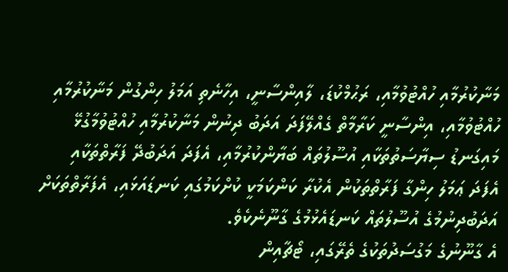މަނާކުރުމާއި ހުއްޓުވުމާއި، ރަޙުމްކުޑަ، ލާއިންސާނީ، އިހާނެތި އަމަލު ހިންގުން މަނާކުރުމާއި ހުއްޓުވުމާއި، އިންސާނީ ކަރާމާތް ގެއްލޭފަދަ އަދަބު ދިނުން މަނާކުރުމާއި ހުއްޓުވުމާގުޅޭ މައިގަނޑު ސިޔާސަތުތަކާއި އުސޫލުތައް ބަޔާންކުރުމާއި، އެފަދަ އަދަބުދޭ ފަރާތްތަކާއި އެފަދަ ޢަމަލު ހިންގާ ފަރާތްތަކުން އެކުރާ ކަންކަމަކީ ކުށްކަމުގައި ކަނޑައަޅައި، އެފަރާތްތަކަށް އަދަބުދިނުމުގެ އުސޫލުތައް ކަނޑައެޅުމުގެ ގާނޫނެކެވެ.
އެ ގާނޫނުގެ މަގުސަދުތަކުގެ ތެރޭގައި، ޓޯޗާއިން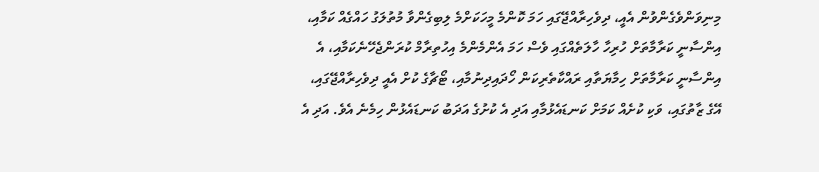މިނިވަންވެގެންވުން އެއީ، ދިވެހިރާއްޖޭގައި ހަމަ ކޮންމެ މީހަކަށްމެ ލިބިގެންވާ މުތުލަގު ހައްގެއް ކަމާއި، އިންސާނީ ކަރާމާތަށް ހުރިހާ ހާލަތެއްގައި ވެސް ހަމަ އެންމެންމެ އިހުތިރާމް ކުރަންޖެހޭނެކަމާއި، އެ އިންސާނީ ކަރާމާތަށް ހިމާޔަތާއި ރައްކާތެރިކަން ހޯދައިދިނުމާއި، ޓޯޗާގެ ކުށް އެއީ ދިވެހިރާއްޖޭގައި، އޭގެ ޒާތުގައި، ވަކި ކުށެއް ކަމަށް ކަނޑައެޅުމާއި އަދި އެ ކުށުގެ އަދަބު ކަނޑައެޅުން ހިމެނެ އެވެ. އަދި އެ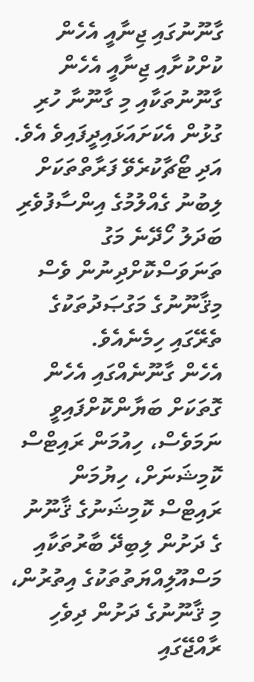ގާނޫނުގައި ޖިނާއީ އެހެން ކުށްކުށާއި ޖިނާއީ އެހެން ގާނޫނުތަކާއި މި ގާނޫނާ ހުރި ގުޅުން އެކަށައަޅައިދީފައިވެ އެވެ. އަދި ޓޯޗާކުރެވޭ ފަރާތްތަކަށް ލިބުނު ގެއްލުމުގެ އިންސާފުވެރި ބަދަލު ހޯދޭނެ މަގު ތަނަވަސްކޮށްދިނުން ވެސް މިޤާނޫނުގެ މަގުޞަދުތަކުގެ ތެރޭގައި ހިމެނެއެވެ.
އެހެން ގާނޫނެއްގައި އެހެން ގޮތަކަށް ބަޔާންކޮށްފައިވީ ނަމަވެސް، ހިއުމަން ރައިޓްސް ކޮމިޝަނަށް، ހިޔުމަން ރައިޓްސް ކޮމިޝަނުގެ ޤާނޫނު ގެ ދަށުން ލިބިދޭ ބާރުތަކާއި މަސްއޫލިއްޔަތުތަކުގެ އިތުރުން، މި ޤާނޫނުގެ ދަށުން ދިވެހި ރާއްޖޭގައި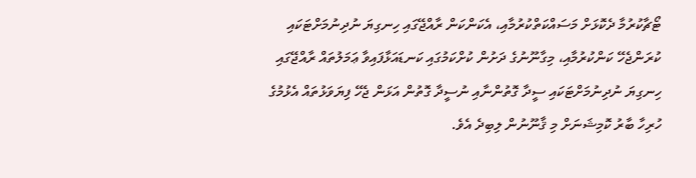ޓޯޗާކުރުމާ ދެކޮޅަށް މަސައްކަތްކުރުމާއި، އެކަންކަން ރާއްޖޭގައި ހިނގިޔަ ނުދިނުމަށްޓަކައި ކުރަންޖެހޭ ކަންކުރުމާއި، މިގާނޫނުގެ ދަށުން ކުށްކަމުގައި ކަނޑައަޅާފައިވާ ޢަމަލުތައް ރާއްޖޭގައި ހިނގިޔަ ނުދިނުމަށްޓަކައި ސީދާ ގޮތުންނާއި ނުސީދާ ގޮތުން އަޅަން ޖެހޭ ފިޔަވަޅުތައް އެޅުމުގެ ހުރިހާ ބާރު ކޮމިޝަނަށް މި ޤާނޫނުން ލިބިދެ އެވެ.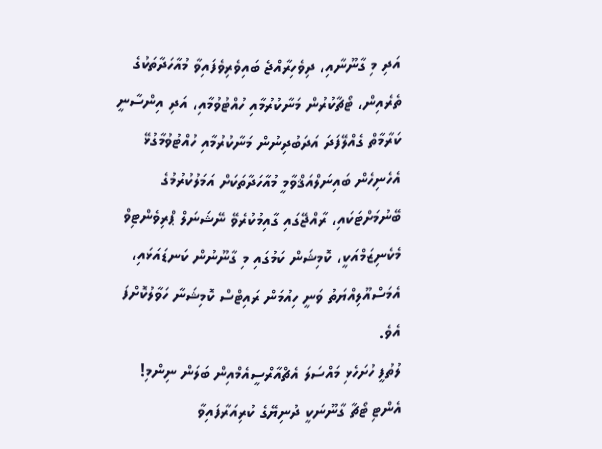އަދި މި ގާނޫނާއި، ދިވެހިރާއްޖެ ބައިވެރިވެފައިވާ މުއާހަދާތަކުގެ ތެރެއިން، ޓޯޗާކުރުން މަނާކުރުމާއި ހުއްޓުވުމާއި، އަދި އިންސާނީ ކަރާމާތް ގެއްލޭފަދަ އަދަބުދިނުން މަނާކުރުމާއި ހުއްޓުވުމާގުޅޭ އެހެނިހެން ބައިނަލްއަޤްވާމީ މުއާހަދާތަކަށް އަމަލުކުރުމުގެ ބޭނުމަށްޓަކައި، ރާއްޖޭގައި ގާއިމުކުރެވޭ ނޭޝަނަލް ޕްރިވެންޓިވް މެކެނިޒަމްއަކީ، ކޮމިޝަން ކަމުގައި މި ގާނޫނުން ކަނޑައަޅައި، އެމަސްއޫލިއްޔަތު ވަނީ ހިއުމަން ރައިޓްސް ކޮމިޝަނާ ހަވާލުކޮށްފަ އެވެ.
ލުތުފީ ހުށަހެޅި މައްސަލަ އެޗްއާރްސީއެމްއިން ބަލަން ނިންމި!
އެންޓި ޓޯޗާ ގާނޫނަކީ ދުނިޔޭގެ ކުރިއަރާފައިވާ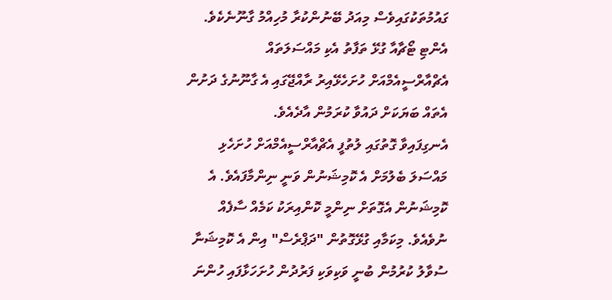ގައުމުތަކުގައިވެސް މިއަދު ބޭނުންކުރާ މުހިއްމު ގާނޫނެކެވެ. އެންޓި ޓޯޗާއާ ގުޅޭ ތަފާތު އެކި މައްސަލަތައް އެޗްއާރްސީއެމްއަށް ހުށަހެޅޭއިރު ރާއްޖޭގައި އެ ގާނޫނުގެ ދަށުން އެތައް ބަޔަކަށް ދައުވާ ކުރަމުން އާދެއެވެ.
އެނގިފައިވާ ގޮތުގައި ލުތުފީ އެޗްއާރްސީއެމްއަށް ހުށަހެޅި މައްސަލަ ބެލުމަށް އެ ކޮމިޝަނުން ވަނީ ނިންމާފައެވެ. އެ ކޮމިޝަނުން އެގޮތަށް ނިންމީ ކޮންއިރަކު ކަމެއް ސާފެއް ނުވެއެވެ. މިކަމާއި ގުޅޭގޮތުން "ދަޕްރެސް" އިން އެ ކޮމިޝަނާ ސުވާލު ކުރުމުން ބުނީ ވަކިވަކި ފަރުދުން ހުށަހަޅާފައި ހުންނަ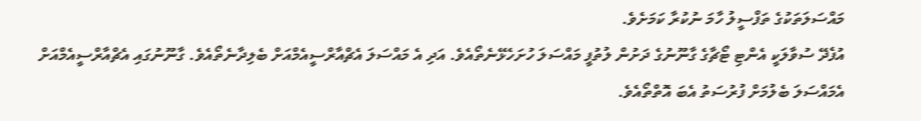މައްސަލަތަކުގެ ތަފްސީލު ހާމަ ނުކުރާ ކަމަށެވެ.
އުފެދޭ ސުވާލަކީ އެންޓި ޓޯޗާގެ ގާނޫނުގެ ދަށުން ލުތުފީ މައްސަލަ ހުށަހެޅޭނެތޯއެވެ. އަދި އެ މައްސަލަ އެޗްއާރްސީއެމްއަށް ބެލިދާނެތޯއެވެ. ގާނޫނުގައި އެޗްއާރްސީއެމްއަށް އެމައްސަލަ ބެލުމަށް ފުރުސަތު އެބަ އޮތްތޯއެވެ.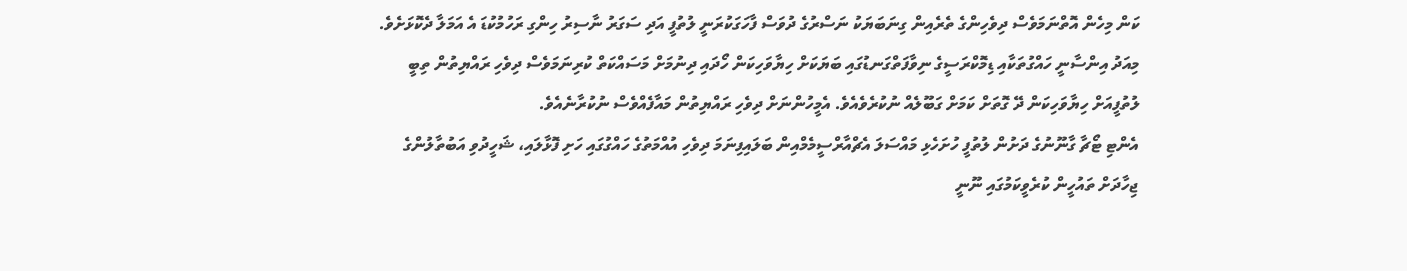ކަން މިހެން އޮތްނަމަވެސް ދިވެހިންގެ ތެރެއިން ގިނަބަޔަކު ނަސްރުގެ ދުވަސް ފާހަގަކުރަނީ ލުތުފީ އަދި ސަގަރު ނާސިރު ހިންގި ރަހުމުކުޑަ އެ އަމަލާ ދެކޮޅަށެވެ. މިއަދު އިންސާނީ ހައްގުތަކާއި ޑިމޮކްރަސީގެ ނިވާފަތްގަނޑުގައި ބަޔަކަށް ހިޔާވަހިކަން ހޯދައި ދިނުމަށް މަސައްކަތް ކުރިނަމަވެސް ދިވެހި ރައްޔިތުން ތިބީ ލުތުފީއަށް ހިޔާވަހިކަން ދޭ ގޮތަށް ކަމަށް ގަބޫލެއް ނުކުރެވެއެވެ. އެމީހުންނަށް ދިވެހި ރައްޔިތުން މައާފެއްވެސް ނުކުރާނެއެވެ.
އެންޓި ޓޯޗާ ގާނޫނުގެ ދަށުން ލުތުފީ ހުށަހެޅި މައްސަލަ އެޗްއާރްސީމެމްއިން ބަލައިފިނަމަ ދިވެހި އުއްމަތުގެ ހައްގުގައި ހަށި ފޮޅާލައި، ޝަހީދުވި އަބުތާލުންގެ ޖިހާދަށް ތައުހީން ކުރެވީކަމުގައި ނޫނީ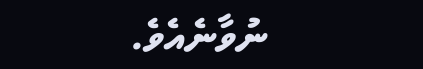ނުވާނެއެވެ.